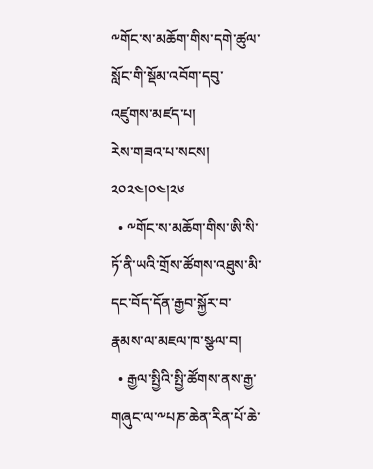༸གོང་ས་མཆོག་གིས་དགེ་ཚུལ་སློང་གི་སྡོམ་འབོག་དབུ་འཛུགས་མཛད་པ།
རེས་གཟའ་པ་སངས། ༢༠༢༤།༠༤།༢༦
  • ༸གོང་ས་མཆོག་གིས་ཨི་སི་ཏོ་ནི་ཡའི་གྲོས་ཚོགས་འཐུས་མི་དང་བོད་དོན་རྒྱབ་སྐྱོར་བ་རྣམས་ལ་མཇལ་ཁ་སྩལ་བ།
  • རྒྱལ་སྤྱིའི་སྤྱི་ཚོགས་ནས་རྒྱ་གཞུང་ལ་༸པཎ་ཆེན་རིན་པོ་ཆེ་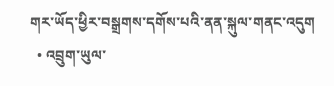གར་ཡོད་ཕྱིར་བསྒྲགས་དགོས་པའི་ནན་སྐུལ་གནང་འདུག
  • འབྲུག་ཡུལ་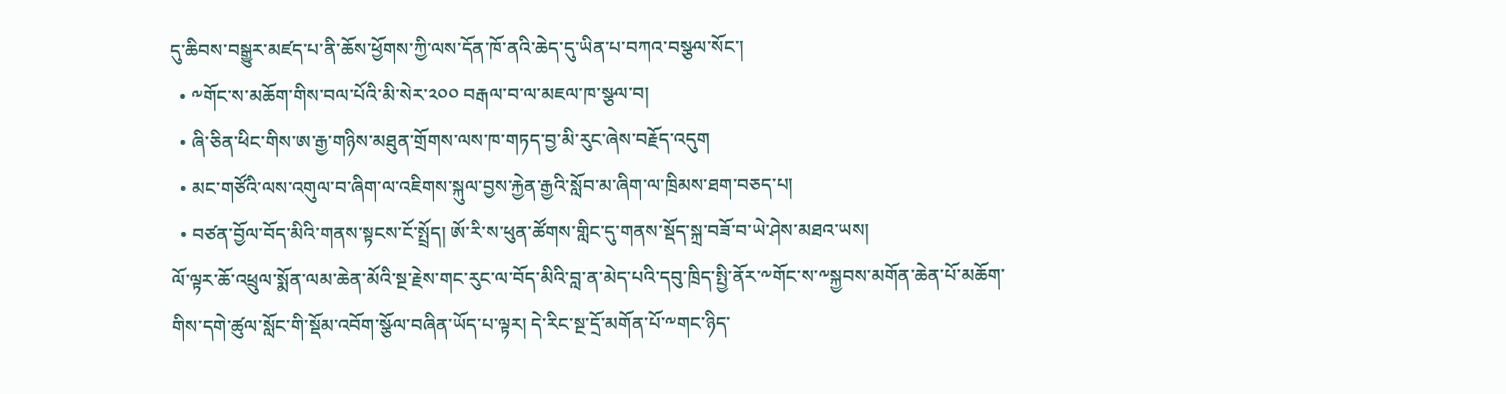དུ་ཆིབས་བསྒྱུར་མཛད་པ་ནི་ཆོས་ཕྱོགས་ཀྱི་ལས་དོན་ཁོ་ནའི་ཆེད་དུ་ཡིན་པ་བཀའ་བསྩལ་སོང་།
  • ༸གོང་ས་མཆོག་གིས་བལ་པོའི་མི་སེར་༢༠༠ བརྒལ་བ་ལ་མཇལ་ཁ་སྩལ་བ།
  • ཞི་ཅིན་ཕིང་གིས་ཨ་རྒྱ་གཉིས་མཐུན་གྲོགས་ལས་ཁ་གཏད་བྱ་མི་རུང་ཞེས་བརྗོད་འདུག
  • མང་གཙོའི་ལས་འགུལ་བ་ཞིག་ལ་འཇིགས་སྐུལ་བྱས་རྐྱེན་རྒྱའི་སློབ་མ་ཞིག་ལ་ཁྲིམས་ཐག་བཅད་པ།
  • བཙན་བྱོལ་བོད་མིའི་གནས་སྟངས་ངོ་སྤྲོད། ཨོ་རི་ས་ཕུན་ཚོགས་གླིང་དུ་གནས་སྡོད་སྐྲ་བཟོ་བ་ཡེ་ཤེས་མཐའ་ཡས།
ལོ་ལྟར་ཆོ་འཕྲུལ་སྨོན་ལམ་ཆེན་མོའི་སྔ་རྗེས་གང་རུང་ལ་བོད་མིའི་བླ་ན་མེད་པའི་དབུ་ཁྲིད་སྤྱི་ནོར་༸གོང་ས་༸སྐྱབས་མགོན་ཆེན་པོ་མཆོག་གིས་དགེ་ཚུལ་སློང་གི་སྡོམ་འབོག་སྩོལ་བཞིན་ཡོད་པ་ལྟར། དེ་རིང་སྔ་དྲོ་མགོན་པོ་༸གང་ཉིད་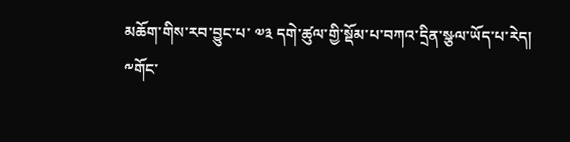མཆོག་གིས་རབ་བྱུང་པ་ ༧༣ དགེ་ཚུལ་གྱི་སྡོམ་པ་བཀའ་དྲིན་སྩལ་ཡོད་པ་རེད།
༸གོང་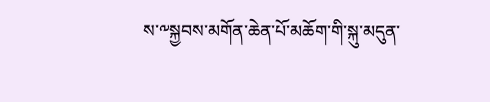ས་༸སྐྱབས་མགོན་ཆེན་པོ་མཆོག་གི་སྐུ་མདུན་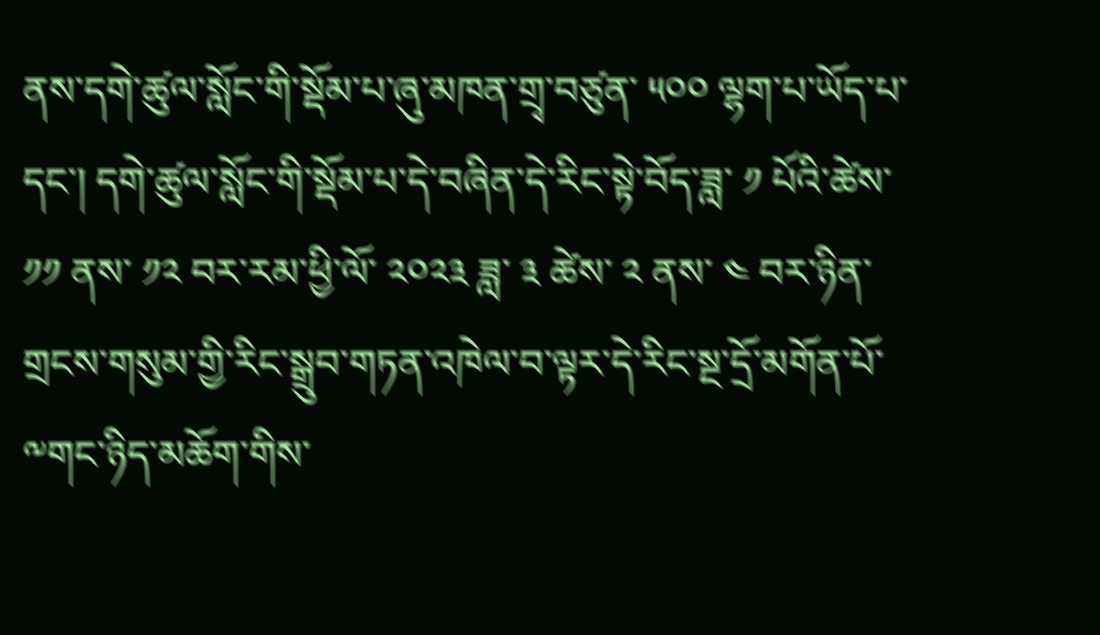ནས་དགེ་ཚུལ་སློང་གི་སྡོམ་པ་ཞུ་མཁན་གྲྭ་བཙུན་ ༥༠༠ ལྷག་པ་ཡོད་པ་དང་། དགེ་ཚུལ་སློང་གི་སྡོམ་པ་དེ་བཞིན་དེ་རིང་སྟེ་བོད་ཟླ་ ༡ པོའི་ཚེས་ ༡༡ ནས་ ༡༢ བར་རམ་ཕྱི་ལོ་ ༢༠༢༣ ཟླ་ ༣ ཚེས་ ༢ ནས་ ༤ བར་ཉིན་གྲངས་གསུམ་གྱི་རིང་སྒྲུབ་གཏན་འཁེལ་བ་ལྟར་དེ་རིང་སྔ་དྲོ་མགོན་པོ་༸གང་ཉིད་མཆོག་གིས་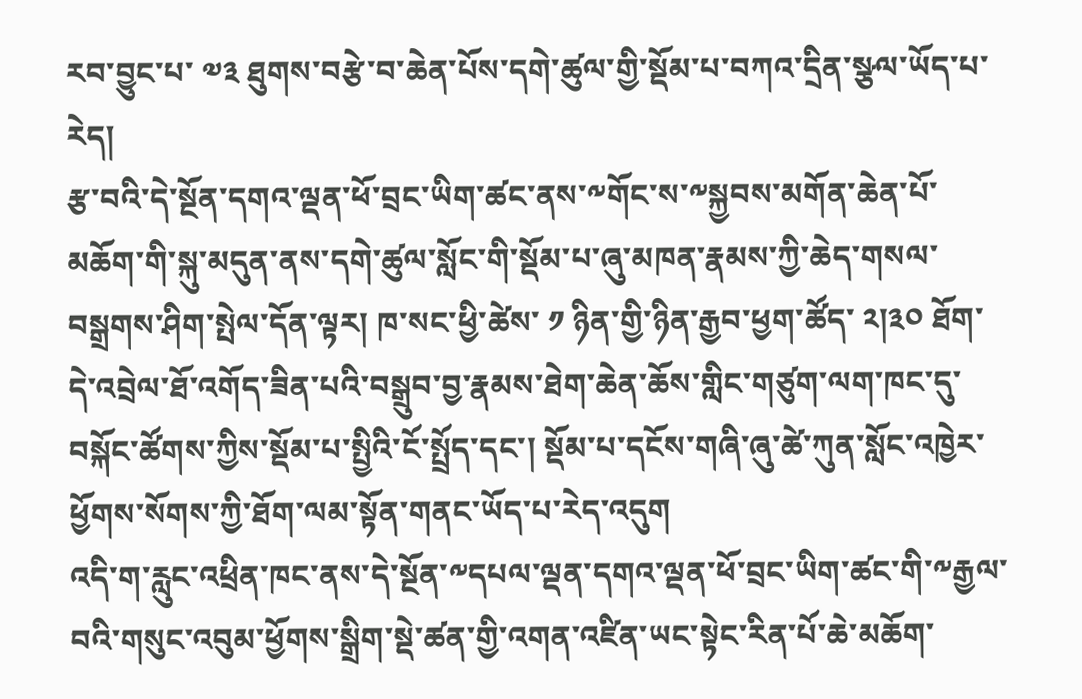རབ་བྱུང་པ་ ༧༣ ཐུགས་བརྩེ་བ་ཆེན་པོས་དགེ་ཚུལ་གྱི་སྡོམ་པ་བཀའ་དྲིན་སྩལ་ཡོད་པ་རེད།
རྩ་བའི་དེ་སྔོན་དགའ་ལྡན་ཕོ་བྲང་ཡིག་ཚང་ནས་༸གོང་ས་༸སྐྱབས་མགོན་ཆེན་པོ་མཆོག་གི་སྐུ་མདུན་ནས་དགེ་ཚུལ་སློང་གི་སྡོམ་པ་ཞུ་མཁན་རྣམས་ཀྱི་ཆེད་གསལ་བསྒྲགས་ཤིག་སྤེལ་དོན་ལྟར། ཁ་སང་ཕྱི་ཚེས་ ༡ ཉིན་གྱི་ཉིན་རྒྱབ་ཕྱག་ཚོད་ ༢།༣༠ ཐོག་དེ་འབྲེལ་ཐོ་འགོད་ཟིན་པའི་བསྒྲུབ་བྱ་རྣམས་ཐེག་ཆེན་ཆོས་གླིང་གཙུག་ལག་ཁང་དུ་བསྐོང་ཚོགས་ཀྱིས་སྡོམ་པ་སྤྱིའི་ངོ་སྤྲོད་དང་། སྡོམ་པ་དངོས་གཞི་ཞུ་ཚེ་ཀུན་སློང་འཁྱེར་ཕྱོགས་སོགས་ཀྱི་ཐོག་ལམ་སྟོན་གནང་ཡོད་པ་རེད་འདུག
འདི་ག་རླུང་འཕྲིན་ཁང་ནས་དེ་སྔོན་༸དཔལ་ལྡན་དགའ་ལྡན་ཕོ་བྲང་ཡིག་ཚང་གི་༸རྒྱལ་བའི་གསུང་འབུམ་ཕྱོགས་སྒྲིག་སྡེ་ཚན་གྱི་འགན་འཛིན་ཡང་སྟེང་རིན་པོ་ཆེ་མཆོག་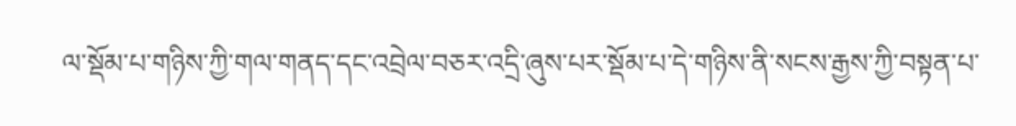ལ་སྡོམ་པ་གཉིས་ཀྱི་གལ་གནད་དང་འབྲེལ་བཅར་འདྲི་ཞུས་པར་སྡོམ་པ་དེ་གཉིས་ནི་སངས་རྒྱས་ཀྱི་བསྟན་པ་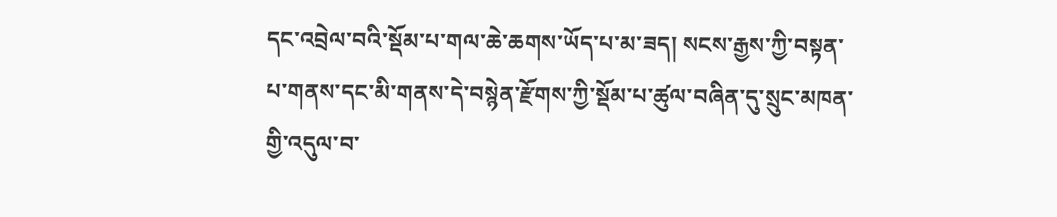དང་འབྲེལ་བའི་སྡོམ་པ་གལ་ཆེ་ཆགས་ཡོད་པ་མ་ཟད། སངས་རྒྱས་ཀྱི་བསྟན་པ་གནས་དང་མི་གནས་དེ་བསྙེན་རྫོགས་ཀྱི་སྡོམ་པ་ཚུལ་བཞིན་དུ་སྲུང་མཁན་གྱི་འདུལ་བ་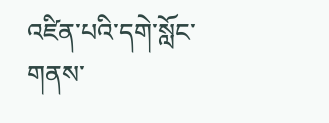འཛིན་པའི་དགེ་སློང་གནས་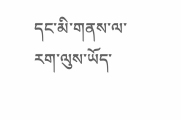དང་མི་གནས་ལ་རག་ལུས་ཡོད་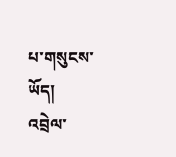པ་གསུངས་ཡོད།
འབྲེལ་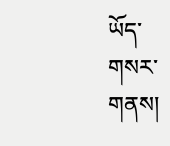ཡོད་གསར་གནས།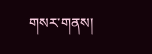གསར་གནས།